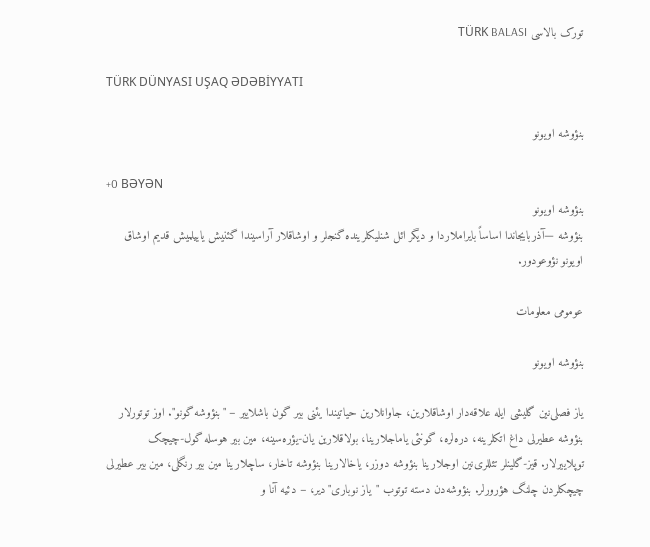تورک بالاسی TÜRK BALASI

TÜRK DÜNYASI UŞAQ ƏDƏBİYYATI

بنؤوشه اویونو

+0 BƏYƏN
بنؤوشه اویونو
بنؤوشه —آذربایجاندا اساساً بایراملاردا و دیگر ائل شنلیکلرینده گنجلر و اوشاقلار آراسیندا گئنیش یاییلمیش قدیم اوشاق اویونو نؤوعودور.

عومومی معلومات

بنؤوشه اویونو

یاز فصلی‌نین گلیشی ایله علاقه‌دار اوشاقلارین، جاوانلارین حیاتیندا یئنی بیر گون باشلاییر – "بنؤوشه گونو". اوز توتورلار بنؤوشه عطیرلی داغ اتکلرینه، دره‌لره، گونئی یاماجلارینا، بولاقلارین یان-یؤره‌سینه، مین بیر هوسله گول-چیچک توپلاییرلار. قیز-گلینلر تئللری‌نین اوجلارینا بنؤوشه دوزر، یاخالارینا بنؤوشه تاخار، ساچلارینا مین بیر رنگلی، مین بیر عطیرلی چیچکلردن چلنگ هؤرورلر. بنؤوشه‌دن دسته توتوب "یاز نوباری"دیر، – دئیه آنا و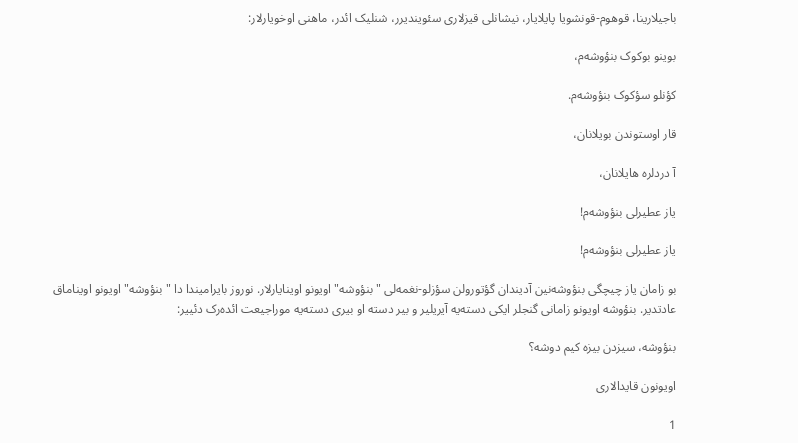باجیلارینا، قوهوم-قونشویا پایلایار، نیشانلی قیزلاری سئویندیرر، شنلیک ائدر، ماهنی اوخویارلار:

بوینو بوکوک بنؤوشه‌م،

کؤنلو سؤکوک بنؤوشه‌م.

قار اوستوندن بویلانان،

آ دردلره هایلانان،

یاز عطیرلی بنؤوشه‌م!

یاز عطیرلی بنؤوشه‌م!

بو زامان یاز چیچگی بنؤوشه‌‌نین آدیندان گؤتورولن سؤزلو-نغمه‌لی "بنؤوشه" اویونو اوینایارلار. نوروز بایرامیندا دا "بنؤوشه" اویونو اویناماق عادتدیر. بنؤوشه اویونو زامانی گنجلر ایکی دسته‌یه آیریلیر و بیر دسته او بیری دسته‌یه موراجیعت ائده‌رک دئییر:

بنؤوشه، سیزدن بیزه کیم دوشه؟

اویونون قایدالاری

1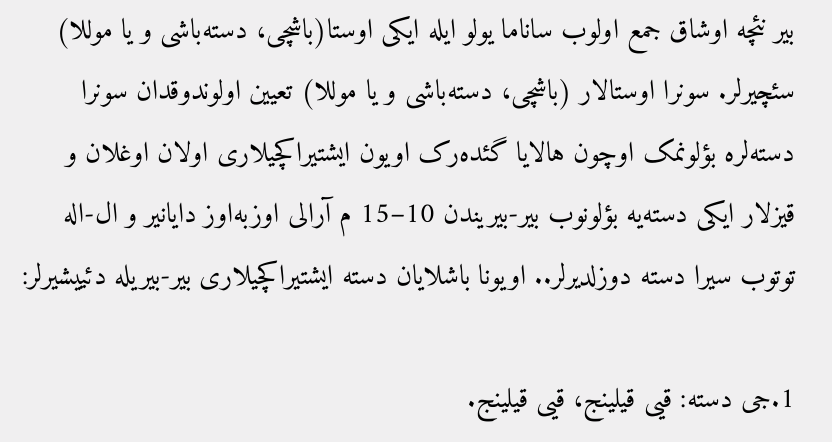بیر نئچه اوشاق جمع اولوب ساناما یولو ایله ایکی اوستا(باشچی، دسته‌باشی و یا موللا) سئچیرلر. سونرا اوستالار (باشچی، دسته‌باشی و یا موللا) تعیین اولوندوقدان سونرا دسته‌لره بؤلونمک اوچون هالایا گئده‌رک اویون ایشتیراکچیلاری اولان اوغلان و قیزلار ایکی دسته‌یه بؤلونوب بیر-بیریندن 10–15 م آرالی اوزبه‌اوز دایانیر و ال-اله توتوب سیرا دسته دوزلدیرلر.. اویونا باشلایان دسته ایشتیراکچیلاری بیر-بیریله دئییشیرلر:

1.جی دسته: قیی قیلینج، قیی قیلینج.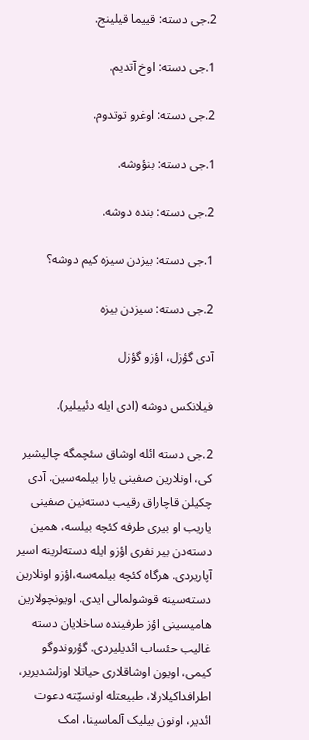2.جی دسته: قییما قیلینج.

1.جی دسته: اوخ آتدیم.

2.جی دسته: اوغرو توتدوم.

1.جی دسته: بنؤوشه.

2.جی دسته: بنده دوشه.

1.جی دسته: بیزدن سیزه کیم دوشه؟

2.جی دسته: سیزدن بیزه

آدی گؤزل، اؤزو گؤزل

فیلانکس دوشه (ادی ایله دئییلیر).

2.جی دسته ائله اوشاق سئچمگه چالیشیر کی، اونلارین صفینی یارا بیلمه‌سین. آدی چکیلن قاچاراق رقیب دسته‌‌نین صفینی یاریب او بیری طرفه کئچه بیلسه، همین دسته‌دن بیر نفری اؤزو ایله دسته‌لرینه اسیر آپاریردی. هرگاه کئچه بیلمه‌سه،اؤزو اونلارین دسته‌سینه قوشولمالی ایدی. اویونچولارین هامیسینی اؤز طرفینده ساخلایان دسته غالیب حئساب ائدیلیردی. گؤروندوگو کیمی، اویون اوشاقلاری حیاتلا اوزلشدیریر، اطرافداکیلارلا، طبیعتله اونسیّته دعوت ائدیر، اونون بیلیک آلماسینا، امک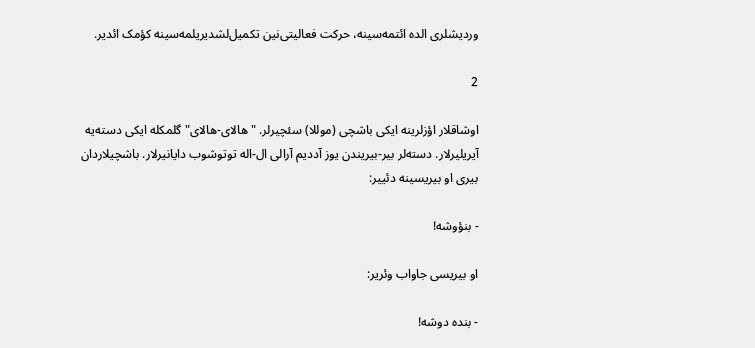وردیشلری الده ائتمه‌سینه، حرکت فعالیتی‌نین تکمیل‌لشدیریلمه‌سینه کؤمک ائدیر.

2

اوشاقلار اؤزلرینه ایکی باشچی (موللا) سئچیرلر. "هالای-هالای" گلمکله ایکی دسته‌یه آیریلیرلار. دسته‌لر بیر-بیریندن یوز آددیم آرالی ال-اله توتوشوب دایانیرلار. باشچیلاردان بیری او بیریسینه دئییر:

- بنؤوشه!

او بیریسی جاواب وئریر:

- بنده دوشه!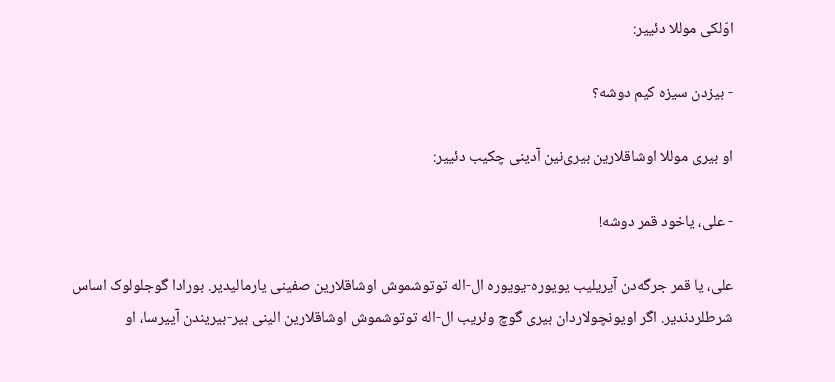اوّلکی موللا دئییر:

- بیزدن سیزه کیم دوشه؟

او بیری موللا اوشاقلارین بیری‌نین آدینی چکیب دئییر:

- علی، یاخود قمر دوشه!

علی، یا قمر جرگه‌دن آیریلیب یویوره-یویوره ال-اله توتوشموش اوشاقلارین صفینی یارمالیدیر. بورادا گوجلولوک اساس شرطلردندیر. اگر اویونچولاردان بیری گوچ وئریب ال-اله توتوشموش اوشاقلارین الینی بیر-بیریندن آییرسا، او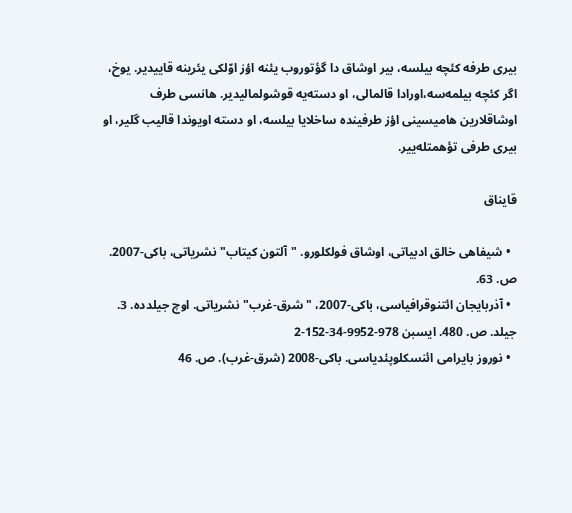بیری طرفه کئچه بیلسه، بیر اوشاق دا گؤتوروب یئنه اؤز اوّلکی یئرینه قاییدیر. یوخ، اگر کئچه بیلمه‌سه،اورادا قالمالی، او دسته‌یه قوشولمالیدیر. هانسی طرف اوشاقلارین هامیسینی اؤز طرفینده ساخلایا بیلسه، او دسته اویوندا قالیب گلیر، او بیری طرفی تؤهمتله‌ییر.

قایناق

  • شیفاهی خالق ادبیاتی، اوشاق فولکلورو. "آلتون کیتاب" نشریاتی، باکی-2007. ص. 63.
  • آذربایجان ائتنوقرافیاسی، باکی-2007، "شرق-غرب" نشریاتی. اوچ جیلدده. 3. جیلد. ص. 480. ایسبن 978-9952-34-152-2
  • نوروز بایرامی ائنسکلوپئدیاسی. باکی-2008 (شرق-غرب). ص. 46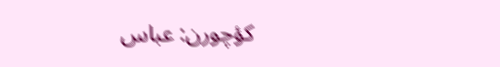کؤچورن: عباس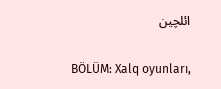ائلچین

BÖLÜM: Xalq oyunları,